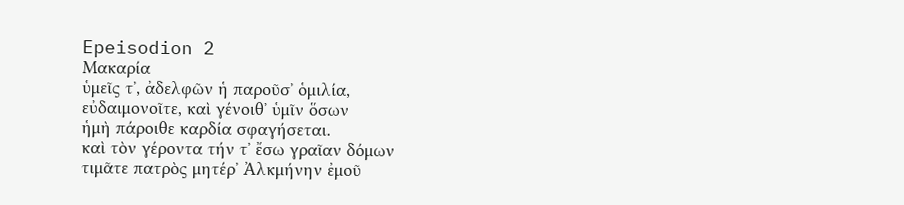Epeisodion 2
Μακαρία
ὑμεῖς τʼ, ἀδελφῶν ἡ παροῦσʼ ὁμιλία,
εὐδαιμονοῖτε, καὶ γένοιθʼ ὑμῖν ὅσων
ἡμὴ πάροιθε καρδία σφαγήσεται.
καὶ τὸν γέροντα τήν τʼ ἔσω γραῖαν δόμων
τιμᾶτε πατρὸς μητέρʼ Ἀλκμήνην ἐμοῦ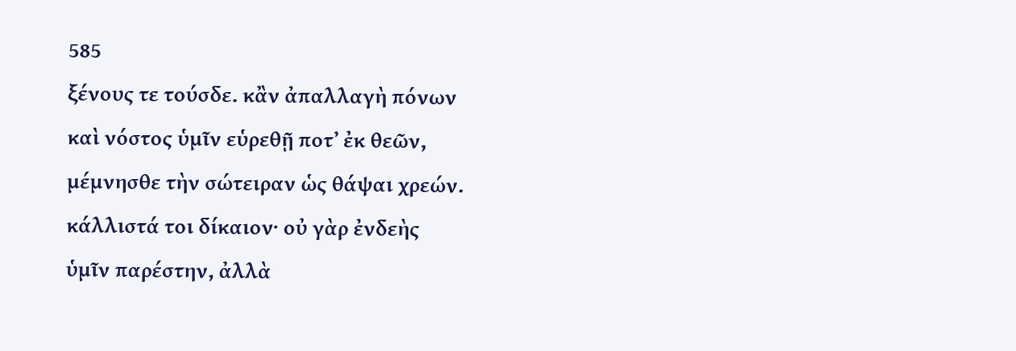585
ξένους τε τούσδε. κἂν ἀπαλλαγὴ πόνων
καὶ νόστος ὑμῖν εὑρεθῇ ποτʼ ἐκ θεῶν,
μέμνησθε τὴν σώτειραν ὡς θάψαι χρεών.
κάλλιστά τοι δίκαιον· οὐ γὰρ ἐνδεὴς
ὑμῖν παρέστην, ἀλλὰ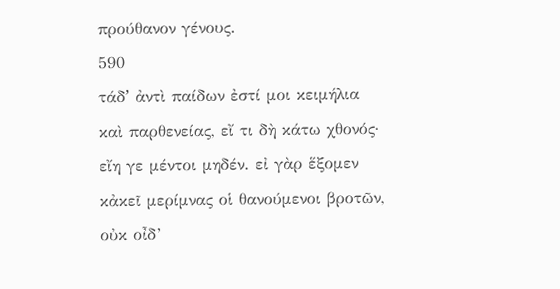προύθανον γένους.
590
τάδʼ ἀντὶ παίδων ἐστί μοι κειμήλια
καὶ παρθενείας, εἴ τι δὴ κάτω χθονός·
εἴη γε μέντοι μηδέν. εἰ γὰρ ἕξομεν
κἀκεῖ μερίμνας οἱ θανούμενοι βροτῶν,
οὐκ οἶδ’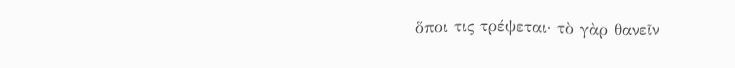ὅποι τις τρέψεται· τὸ γὰρ θανεῖν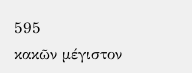595
κακῶν μέγιστον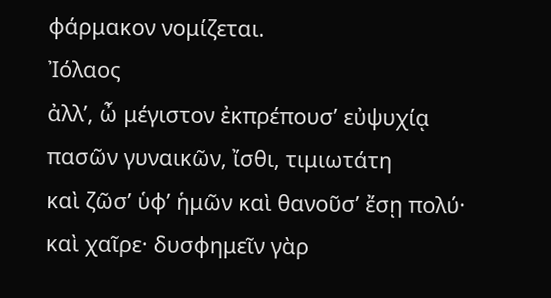φάρμακον νομίζεται.
Ἰόλαος
ἀλλʼ, ὦ μέγιστον ἐκπρέπουσʼ εὐψυχίᾳ
πασῶν γυναικῶν, ἴσθι, τιμιωτάτη
καὶ ζῶσʼ ὑφʼ ἡμῶν καὶ θανοῦσʼ ἔσῃ πολύ·
καὶ χαῖρε· δυσφημεῖν γὰρ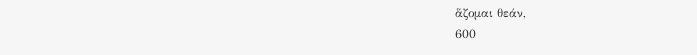ἅζομαι θεάν,
600